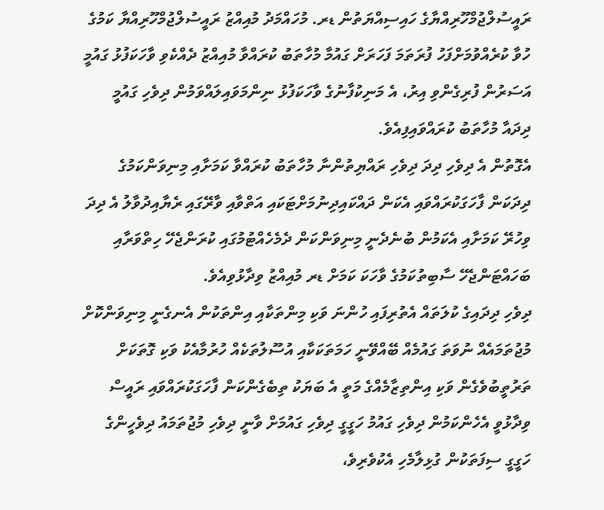ރައީސުލްޖުމްހޫރިއްޔާގެ ހައިސިއްޔަތުން ޑރ. މުހައްމަދު މުއިއްޒު ރައީސުލްޖުމްހޫރިއްޔާ ކަމުގެ ހުވާ ކުރެއްވުމަށްފަހު ފުރަތަމަ ފަހަރަށް ގައުމާ މުހާތަބު ކުރައްވާ މުއިއްޒު ދެއްކެވި ވާހަކަފުޅު ގައުމީ އަސަރުން ފުރިގެންވި އިރު، އެ މަނިކުފާނުގެ ވާހަކަފުޅު ނިންމަވައިލައްވަމުން ދިވެހި ގައުމީ ދިދައާ މުހާތަބު ކުރައްވައިފިއެވެ.
އެގޮތުން އެ ދިވެހި ދިދަ ދިވެހި ރައްޔިތުންނާ މުހާތަބު ކުރައްވާ ކަމަށާއި މިނިވަންކަމުގެ ދިދަކަން ފާހަގަކުރައްވައި އެކަން ދައްކައިދިނުމަށްޓަކައި އަތްވާއި ވާރޭގައި ރެޔާއިދުވާލު އެ ދިދަ ވިހުރޭ ކަމަށާއި އެކަމުން ބުނެދެނީ މިނިވަންކަން ދެމެހެއްޓުމުގައި ކުރަންޖެހޭ ހިތްވަރާއި ބަހައްޓަންޖެހޭ ސާބިތުކަމުގެ ވާހަކަ ކަމަށް ޑރ މުއިއްޒު ވިދާޅުވިއެވެ.
ދިވެހި ދިދައިގެ ކުލަތައް އެތުރިފައި ހުންނަ ވަކި މިންތަކާއި އިންތަކުން އެނގެނީ މިނިވަންކޮށް މުޖުތަމައެއް ނުވަތަ ގައުމެއް ބޭއްވޭނީ ހަމަތަކަކާއި އުސޫލުތަކެއް ހުރުމާއެކު ވަކި ގޮތަކަށް ތަރުތީބުވެގެން ވަކި އިންތިޒާމެއްގެ މަތީ އެ ބަޔަކު ތިބެގެންކަން ފާހަގަކުރައްވައި ރައީސް ވިދާޅުވީ އެހެންކަމުން ދިވެހި ގައުމު ހަގީގީ ދިވެހި ގައުމަށް ވާނީ ދިވެހި މުޖުތަމައު ދިވެހީންގެ ހަގީގީ ސިފަތަކުން ގުޅިލާމެހި އެކުވެރިވެ،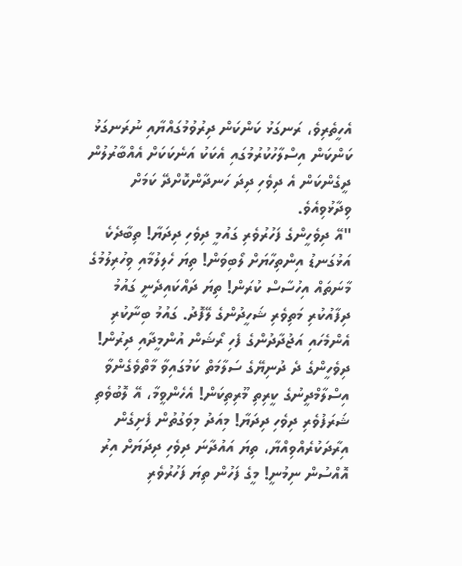އެހީތެރިވެ، ރަނގަޅު ކަންކަން ދިރުވުމުގައްޔާއި ނުރަނގަޅު ކަންކަން އިސްލާހުކުރުމުގައި އެކަކު އަނެކަކަށް އެއްބާރުލުން ދީގެންކަން އެ ދިވެހި ދިދަ ހަނދާންކޮށްދޭ ކަމަށް ވިދާޅުވިއެވެ.
"އޭ ދިވެހީންގެ ފަހުރުވެރި ގައުމީ ދިވެހި ދިދަޔާ! ތިބާދެކެ އަޅުގަނޑު އިންތިހާޔަށް ލޯބިވަން! ތިޔަ ހެލިލުމާއި ވިހުރިލުމުގެ މާނަތައް އިހުސާސް ކުރަން! ތިޔަ ދައްކައިދެނީ ގައުމު ދިފާއުކުރި މަތިވެރި ޝަހީދުންގެ ލޭފޮދު. ގައުމު ބިނާކުރި އެންމެހައި އަޖުދާދުންގެ ފެހި ރޯޝަން އުންމީދާއި ދިރުން! ދިވެހީންގެ ދެ ދުނިޔޭގެ ސަލާމަތް ކަމުގައިވާ މާތްވެގެންވާ އިސްލާމްދީނުގެ ކީރިތި މޫރިތިކަން! އެހެންވީމާ، އޭ ލޮބުވެތި ޝަރަފުވެރި ދިވެހި ދިދަޔާ! މިއަދު މިވަގުތުން ފެށިގެން އިރާދަކުރެއްވިއްޔާ، ތިޔަ އައުދާނަ ދިވެހި ދިދަޔަށް އިރު އޮއްސުން ނިމުނީ! މީގެ ފަހުން ތިޔަ ފަހުރުވެރި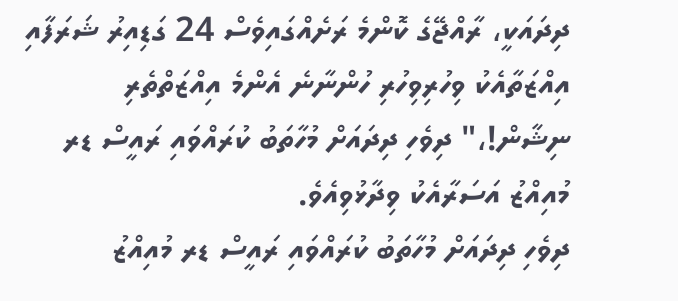ދިދައަކީ، ރާއްޖޭގެ ކޮންމެ ރަށެއްގައިވެސް 24 ގަޑިއިރު ޝަރަފާއި އިއްޒަތާއެކު ވިހުރިވިހުރި ހުންނާނެ އެންމެ އިއްޒަތްތެރި ނިޝާން!،" ދިވެހި ދިދައަށް މުހާތަބު ކުރައްވައި ރައީސް ޑރ މުއިއްޒު އަސަރާއެކު ވިދާޅުވިއެވެ.
ދިވެހި ދިދައަށް މުހާތަބު ކުރައްވައި ރައީސް ޑރ މުއިއްޒު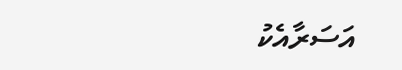އަސަރާއެކު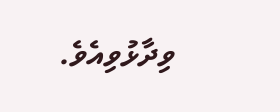ވިދާޅުވިއެވެ.